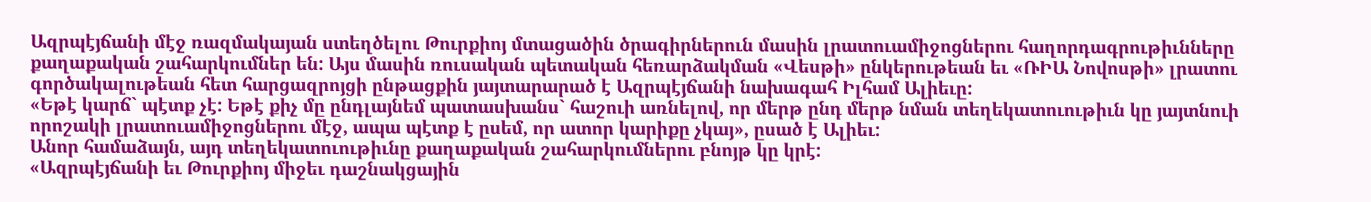Ազրպէյճանի մէջ ռազմակայան ստեղծելու Թուրքիոյ մտացածին ծրագիրներուն մասին լրատուամիջոցներու հաղորդագրութիւնները քաղաքական շահարկումներ են: Այս մասին ռուսական պետական հեռարձակման «Վեսթի» ընկերութեան եւ «ՌԻԱ Նովոսթի» լրատու գործակալութեան հետ հարցազրոյցի ընթացքին յայտարարած է Ազրպէյճանի նախագահ Իլհամ Ալիեւը:
«Եթէ կարճ` պէտք չէ: Եթէ քիչ մը ընդլայնեմ պատասխանս` հաշուի առնելով, որ մերթ ընդ մերթ նման տեղեկատուութիւն կը յայտնուի որոշակի լրատուամիջոցներու մէջ, ապա պէտք է ըսեմ, որ ատոր կարիքը չկայ», ըսած է Ալիեւ:
Անոր համաձայն, այդ տեղեկատուութիւնը քաղաքական շահարկումներու բնոյթ կը կրէ:
«Ազրպէյճանի եւ Թուրքիոյ միջեւ դաշնակցային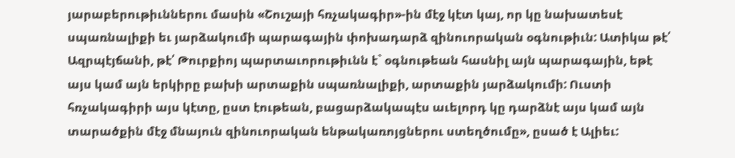յարաբերութիւններու մասին «Շուշայի հռչակագիր»-ին մէջ կէտ կայ, որ կը նախատեսէ սպառնալիքի եւ յարձակումի պարագային փոխադարձ զինուորական օգնութիւն: Ատիկա թէ՛ Ազրպէյճանի, թէ՛ Թուրքիոյ պարտաւորութիւնն է` օգնութեան հասնիլ այն պարագային, եթէ այս կամ այն երկիրը բախի արտաքին սպառնալիքի, արտաքին յարձակումի: Ուստի հռչակագիրի այս կէտը, ըստ էութեան, բացարձակապէս աւելորդ կը դարձնէ այս կամ այն տարածքին մէջ մնայուն զինուորական ենթակառոյցներու ստեղծումը», ըսած է Ալիեւ: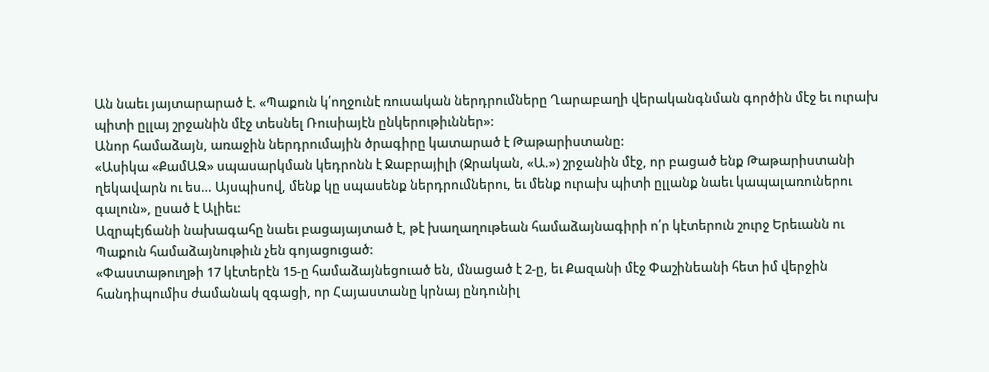Ան նաեւ յայտարարած է. «Պաքուն կ՛ողջունէ ռուսական ներդրումները Ղարաբաղի վերականգնման գործին մէջ եւ ուրախ պիտի ըլլայ շրջանին մէջ տեսնել Ռուսիայէն ընկերութիւններ»:
Անոր համաձայն, առաջին ներդրումային ծրագիրը կատարած է Թաթարիստանը:
«Ասիկա «ՔամԱԶ» սպասարկման կեդրոնն է Ջաբրայիլի (Ջրական, «Ա.») շրջանին մէջ, որ բացած ենք Թաթարիստանի ղեկավարն ու ես… Այսպիսով, մենք կը սպասենք ներդրումներու, եւ մենք ուրախ պիտի ըլլանք նաեւ կապալառուներու գալուն», ըսած է Ալիեւ:
Ազրպէյճանի նախագահը նաեւ բացայայտած է, թէ խաղաղութեան համաձայնագիրի ո՛ր կէտերուն շուրջ Երեւանն ու Պաքուն համաձայնութիւն չեն գոյացուցած:
«Փաստաթուղթի 17 կէտերէն 15-ը համաձայնեցուած են, մնացած է 2-ը, եւ Քազանի մէջ Փաշինեանի հետ իմ վերջին հանդիպումիս ժամանակ զգացի, որ Հայաստանը կրնայ ընդունիլ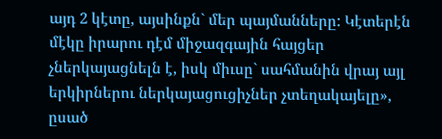այդ 2 կէտը, այսինքն` մեր պայմանները: Կէտերէն մէկը իրարու դէմ միջազգային հայցեր չներկայացնելն է, իսկ միւսը` սահմանին վրայ այլ երկիրներու ներկայացուցիչներ չտեղակայելը», ըսած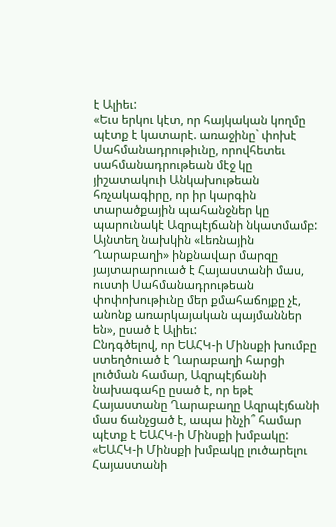է Ալիեւ:
«Եւս երկու կէտ, որ հայկական կողմը պէտք է կատարէ. առաջինը` փոխէ Սահմանադրութիւնը, որովհետեւ սահմանադրութեան մէջ կը յիշատակուի Անկախութեան հռչակագիրը, որ իր կարգին տարածքային պահանջներ կը պարունակէ Ազրպէյճանի նկատմամբ: Այնտեղ նախկին «Լեռնային Ղարաբաղի» ինքնավար մարզը յայտարարուած է Հայաստանի մաս, ուստի Սահմանադրութեան փոփոխութիւնը մեր քմահաճոյքը չէ, անոնք առարկայական պայմաններ են», ըսած է Ալիեւ:
Ընդգծելով, որ ԵԱՀԿ-ի Մինսքի խումբը ստեղծուած է Ղարաբաղի հարցի լուծման համար, Ազրպէյճանի նախագահը ըսած է, որ եթէ Հայաստանը Ղարաբաղը Ազրպէյճանի մաս ճանչցած է, ապա ինչի՞ համար պէտք է ԵԱՀԿ-ի Մինսքի խմբակը:
«ԵԱՀԿ-ի Մինսքի խմբակը լուծարելու Հայաստանի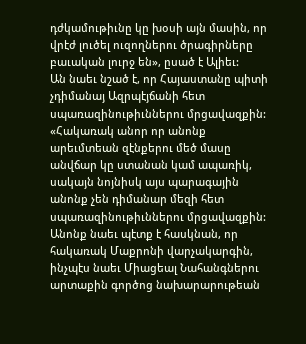դժկամութիւնը կը խօսի այն մասին, որ վրէժ լուծել ուզողներու ծրագիրները բաւական լուրջ են», ըսած է Ալիեւ:
Ան նաեւ նշած է, որ Հայաստանը պիտի չդիմանայ Ազրպէյճանի հետ սպառազինութիւններու մրցավազքին:
«Հակառակ անոր որ անոնք արեւմտեան զէնքերու մեծ մասը անվճար կը ստանան կամ ապառիկ, սակայն նոյնիսկ այս պարագային անոնք չեն դիմանար մեզի հետ սպառազինութիւններու մրցավազքին: Անոնք նաեւ պէտք է հասկնան, որ հակառակ Մաքրոնի վարչակարգին, ինչպէս նաեւ Միացեալ Նահանգներու արտաքին գործոց նախարարութեան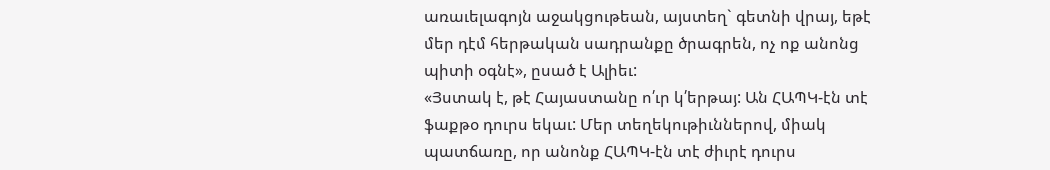առաւելագոյն աջակցութեան, այստեղ` գետնի վրայ, եթէ մեր դէմ հերթական սադրանքը ծրագրեն, ոչ ոք անոնց պիտի օգնէ», ըսած է Ալիեւ:
«Յստակ է, թէ Հայաստանը ո՛ւր կ՛երթայ: Ան ՀԱՊԿ-էն տէ ֆաքթօ դուրս եկաւ: Մեր տեղեկութիւններով, միակ պատճառը, որ անոնք ՀԱՊԿ-էն տէ ժիւրէ դուրս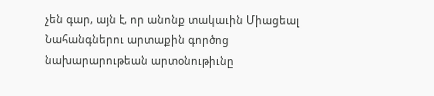չեն գար, այն է, որ անոնք տակաւին Միացեալ Նահանգներու արտաքին գործոց նախարարութեան արտօնութիւնը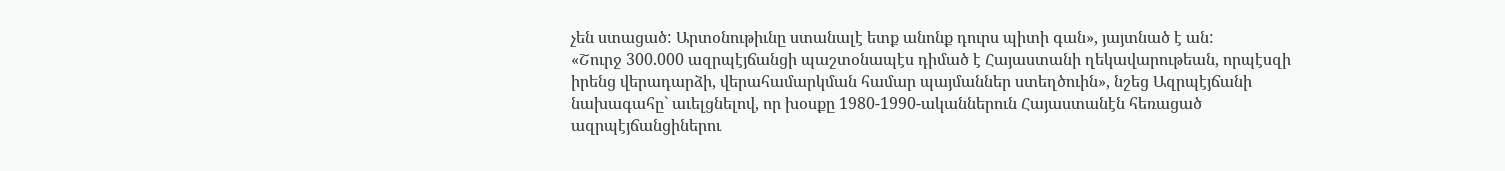չեն ստացած: Արտօնութիւնը ստանալէ ետք անոնք դուրս պիտի գան», յայտնած է ան:
«Շուրջ 300.000 ազրպէյճանցի պաշտօնապէս դիմած է Հայաստանի ղեկավարութեան, որպէսզի իրենց վերադարձի, վերահամարկման համար պայմաններ ստեղծուին», նշեց Ազրպէյճանի նախագահը` աւելցնելով, որ խօսքը 1980-1990-ականներուն Հայաստանէն հեռացած ազրպէյճանցիներու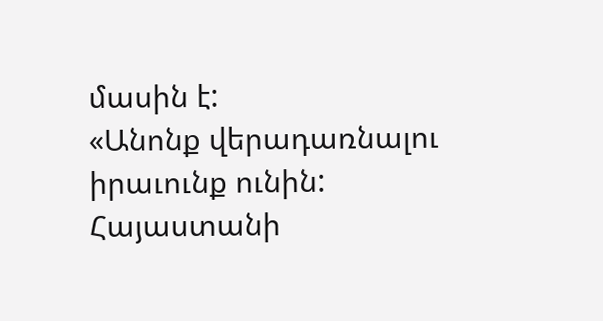մասին է:
«Անոնք վերադառնալու իրաւունք ունին: Հայաստանի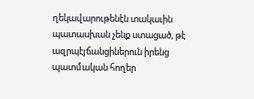ղեկավարութենէն տակաւին պատասխան չենք ստացած, թէ ազրպէյճանցիներուն իրենց պատմական հողեր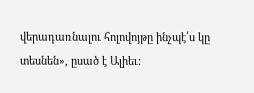վերադառնալու հոլովոյթը ինչպէ՛ս կը տեսնեն», ըսած է Ալիեւ: